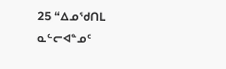25 “ᐃᓄᖁᑎᒪ ᓇᓪᓕᐊᓐᓄᑦ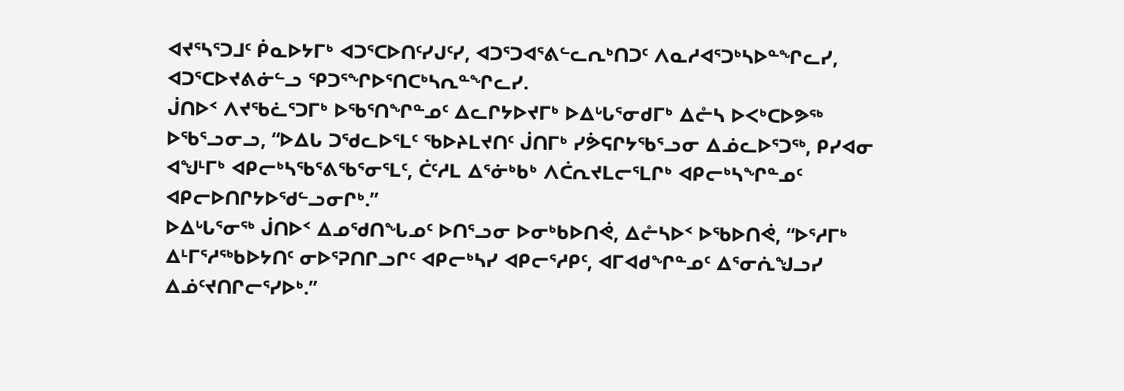ᐊᔪᕐᓴᕐᑐᒧᑦ ᑮᓇᐅᔭᒥᒃ ᐊᑐᕐᑕᐅᑎᑦᓯᒍᑦᓯ, ᐊᑐᕐᑐᐊᕐᕕᓪᓚᕆᒃᑎᑐᑦ ᐱᓇᓱᐊᕐᑐᒃᓴᐅᓐᖏᓚᓯ, ᐊᑐᕐᑕᐅᔪᕕᓃᓪᓗ ᕿᑐᕐᖏᐅᕐᑎᑕᒃᓴᕆᓐᖏᓚᓯ.
ᒎᑎᐅᑉ ᐱᔪᖃᓛᕐᑐᒥᒃ ᐅᖃᕐᑎᖏᓐᓄᑦ ᐃᓚᒋᔭᐅᔪᒥᒃ ᐅᐃᒡᒐᕐᓂᑯᒥᒃ ᐃᓔᓴ ᐅᐸᒃᑕᐅᕗᖅ ᐅᖃᕐᓗᓂᓗ, “ᐅᐃᒐ ᑐᖁᓚᐅᕐᒪᑦ ᖃᐅᔨᒪᔪᑎᑦ ᒎᑎᒥᒃ ᓯᕘᕋᒋᔭᖃᕐᓗᓂ ᐃᓅᓚᐅᕐᑐᖅ, ᑭᓯᐊᓂ ᐊᖑᒻᒥᒃ ᐊᑭᓕᒃᓴᖃᕐᕕᖃᕐᓂᕐᒪᑦ, ᑖᑦᓱᒪ ᐃᕐᓃᒃᑲᒃ ᐱᑖᕆᔪᒪᓕᕐᒪᒋᒃ ᐊᑭᓕᒃᓴᖏᓐᓄᑦ ᐊᑭᓕᐅᑎᒋᔭᐅᖁᓪᓗᓂᒋᒃ.”
ᐅᐃᒡᒐᕐᓂᖅ ᒎᑎᐅᑉ ᐃᓄᖁᑎᖓᓄᑦ ᐅᑎᕐᓗᓂ ᐅᓂᒃᑲᐅᑎᕚ, ᐃᓔᓴᐅᑉ ᐅᖃᐅᑎᕚ, “ᐅᕐᓱᒥᒃ ᐃᒻᒥᕐᓱᖅᑲᐅᔭᑎᑦ ᓂᐅᕐᕈᑎᒋᓗᒋᑦ ᐊᑭᓕᒃᓴᓯ ᐊᑭᓕᕐᓱᑭᑦ, ᐊᒥᐊᑯᖏᓐᓄᑦ ᐃᕐᓂᕇᖑᓗᓯ ᐃᓅᑦᔪᑎᒋᓕᕐᓯᐅᒃ.”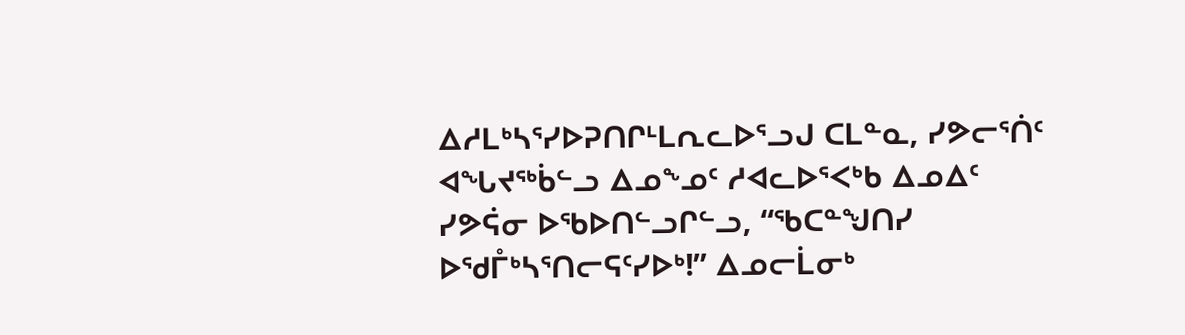ᐃᓱᒪᒃᓴᕐᓯᐅᕈᑎᒋᒻᒪᕆᓚᐅᕐᓗᒍ ᑕᒪᓐᓇ, ᓯᕗᓕᕐᑏᑦ ᐊᖓᔪᖅᑳᓪᓗ ᐃᓄᖕᓄᑦ ᓱᐊᓚᐅᕐᐸᒃᑲ ᐃᓄᐃᑦ ᓯᕗᕌᓂ ᐅᖃᐅᑎᓪᓗᒋᓪᓗ, “ᖃᑕᓐᖑᑎᓯ ᐅᖁᒤᒃᓴᕐᑎᓕᕋᑦᓯᐅᒃ!” ᐃᓄᓕᒫᓂᒃ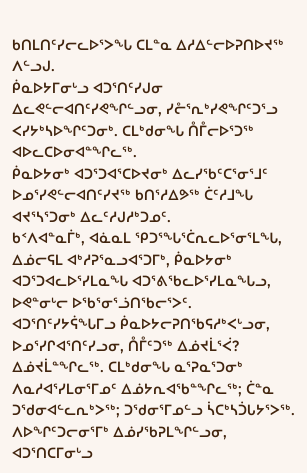ᑲᑎᒪᑎᑦᓯᓕᓚᐅᕐᐳᖓ ᑕᒪᓐᓇ ᐃᓱᐃᓪᓕᐅᕈᑎᐅᔪᖅ ᐱᓪᓗᒍ.
ᑮᓇᐅᔭᒥᓂᒡᓗ ᐊᑐᕐᑎᑦᓯᒍᓂ ᐃᓚᕙᓪᓕᐊᑎᑦᓯᕙᖏᓪᓗᓂ, ᓯᓔᕐᕆᒃᓯᕙᖏᑦᑐᕐᓗ ᐸᓯᔭᒃᓴᐅᖏᑦᑐᓂᒃ. ᑕᒪᒃᑯᓂᖓ ᑍᒤᓕᐅᕐᑐᖅ ᐊᐅᓚᑕᐅᓂᐊᓐᖏᓚᖅ.
ᑮᓇᐅᔭᓂᒃ ᐊᑐᕐᑐᐊᕐᑕᐅᔪᓂᒃ ᐃᓚᓯᖃᑦᑕᕐᓂᕐᒧᑦ ᐅᓄᕐᓯᕙᓪᓕᐊᑎᑦᓯᔪᖅ ᑲᑎᕐᓱᐃᕗᖅ ᑖᑦᓱᒧᖓ ᐊᔪᕐᓴᕐᑐᓂᒃ ᐃᓚᑦᓱᒍᓱᒃᑐᓄᑦ.
ᑲᑉᐱᐊᓐᓇᒦᒃ, ᐊᓈᓇᒪ ᕿᑐᕐᖓᕐᑖᕆᓚᐅᕐᓂᕐᒪᖓ, ᐃᓅᓕᕋᒪ ᐊᒃᓱᕈᕐᓇᓗᐊᕐᑐᒥᒃ, ᑮᓇᐅᔭᓂᒃ ᐊᑐᕐᑐᐊᓚᐅᕐᓯᒪᓇᖓ ᐊᑐᕐᕕᖃᓚᐅᕐᓯᒪᓇᖓᓗ, ᐅᕙᓐᓂᒡᓕ ᐅᖃᕐᓂᕐᓘᑎᖃᓕᕐᐳᑦ.
ᐊᑐᕐᑎᑦᓯᔭᕌᖓᒥᓗ ᑮᓇᐅᔭᓕᕈᑎᖃᕋᓱᒃᐸᒡᓗᓂ, ᐅᓄᕐᓯᒋᐊᕐᑎᑦᓯᓗᓂ, ᑍᒤᑦᑐᖅ ᐃᓅᔪᒫᕐᐹ? ᐃᓅᔪᒫᓐᖏᓚᖅ. ᑕᒪᒃᑯᓂᖓ ᓇᕐᕈᓇᕐᑐᓂᒃ ᐱᓇᓱᐊᕐᓯᒪᓂᕐᒥᓄᑦ ᐃᓅᔭᕆᐊᖃᓐᖏᓚᖅ; ᑖᓐᓇ ᑐᖁᓂᐊᓪᓚᕆᒃᐳᖅ; ᑐᖁᓂᕐᒥᓄᓪᓗ ᓵᑕᒃᓴᑑᒐᔭᕐᐳᖅ.
ᐱᐅᖏᑦᑐᓕᓂᕐᒥᒃ ᐃᓅᓯᖃᕈᒪᖏᓪᓗᓂ, ᐊᑐᕐᑎᑕᒥᓂᒡᓗ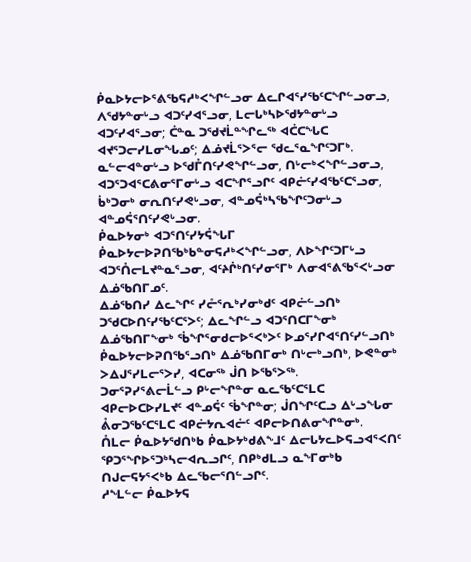ᑮᓇᐅᔭᓕᐅᕐᕕᖃᕋᓱᒃᐸᖏᓪᓗᓂ ᐃᓚᒋᐊᕐᓯᖃᑦᑕᖏᓪᓗᓂᓗ, ᐱᖁᔭᓐᓂᒡᓗ ᐊᑐᑦᓯᐊᕐᓗᓂ, ᒪᓕᒐᒃᓴᐅᖁᔭᓐᓂᒡᓗ ᐊᑐᑦᓯᐊᕐᓗᓂ; ᑖᓐᓇ ᑐᖁᔪᒫᓐᖏᓚᖅ ᐊᑖᑕᖓᑕ ᐊᔪᕐᑐᓕᓯᒪᓂᖓᓄᑦ; ᐃᓅᔪᒫᕐᐳᕐᓕ ᖁᓚᕐᓇᖏᑦᑐᒥᒃ.
ᓇᓪᓕᐊᓐᓂᒡᓗ ᐅᖁᒤᑎᑦᓯᕙᖏᓪᓗᓂ, ᑎᒡᓕᒃᐸᖏᓪᓗᓂᓗ, ᐊᑐᕐᑐᐊᕐᑕᕕᓂᕐᒥᓂᒡᓗ ᐊᑕᖏᕐᓗᒋᑦ ᐊᑭᓖᑦᓯᐊᖃᑦᑕᕐᓗᓂ, ᑳᒃᑐᓂᒃ ᓂᕆᑎᑦᓯᕙᒡᓗᓂ, ᐊᓐᓄᕌᒃᓴᖃᖏᑦᑐᓂᒡᓗ ᐊᓐᓄᕌᕐᑎᑦᓯᕙᒡᓗᓂ.
ᑮᓇᐅᔭᓂᒃ ᐊᑐᕐᑎᑦᓯᔭᕌᖓᒥ ᑮᓇᐅᔭᓕᐅᕈᑎᖃᒃᑲᓐᓂᕋᓱᒃᐸᖏᓪᓗᓂ, ᐱᐅᖏᑦᑐᒥᒡᓗ ᐊᑐᕐᑍᓕᒪᔪᓐᓇᕐᓗᓂ, ᐊᑦᔨᒌᒃᑎᑦᓯᓂᕐᒥᒃ ᐱᓂᐊᕐᕕᖃᕐᐸᒡᓗᓂ ᐃᓅᖃᑎᒥᓄᑦ.
ᐃᓅᖃᑎᓯ ᐃᓚᖏᑦ ᓯᓔᕐᕆᒃᓯᓂᒃᑯᑦ ᐊᑭᓖᓪᓗᑎᒃ ᑐᖁᑕᐅᑎᑦᓯᖃᑦᑕᕐᐳᑦ; ᐃᓚᖏᓪᓗ ᐊᑐᕐᑎᑕᒥᖕᓂᒃ ᐃᓅᖃᑎᒥᖕᓂᒃ ᖄᖏᕐᓂᑯᓕᐅᕐᐸᒃᐳᑦ ᐅᓄᕐᓯᒋᐊᕐᑎᑦᓯᓪᓗᑎᒃ ᑮᓇᐅᔭᓕᐅᕈᑎᖃᕐᓗᑎᒃ ᐃᓅᖃᑎᒥᓂᒃ ᑎᒡᓕᒃᓗᑎᒃ, ᐅᕙᓐᓂᒃ ᐳᐃᒍᕐᓯᒪᓕᕐᐳᓯ, ᐊᑕᓂᖅ ᒎᑎ ᐅᖃᕐᐳᖅ.
ᑐᓂᕐᕈᓯᕐᕕᓕᒫᓪᓗ ᑭᒡᓕᖏᓐᓂ ᓇᓚᖃᑦᑕᕐᒪᑕ ᐊᑭᓕᐅᑕᐅᓯᒪᔪᑦ ᐊᓐᓄᕌᑦ ᖄᖏᓐᓂ; ᒎᑎᖏᑦᑕᓗ ᐃᒡᓗᖓᓂ ᕔᓂᑐᖃᑦᑕᕐᒪᑕ ᐊᑭᓖᔭᕆᐊᓖᑦ ᐊᑭᓕᐅᑎᕕᓂᖏᓐᓂᒃ.
ᑍᒪᓕ ᑮᓇᐅᔭᖁᑎᒃᑲ ᑮᓇᐅᔭᒃᑯᕕᖕᒧᑦ ᐃᓕᒐᔭᓚᐅᕋᓗᐊᕐᐸᑎᑦ ᕿᑐᕐᖏᐅᕐᑐᒃᓴᓕᐊᕆᓗᒋᑦ, ᑎᑭᒃᑯᒪᓗ ᓇᖕᒥᓂᒃᑲ ᑎᒍᓕᕋᔭᕐᐸᒃᑲ ᐃᓚᖃᓕᕐᑎᓪᓗᒋᑦ.
ᓱᖕᒪᓪᓕ ᑮᓇᐅᔭᕋ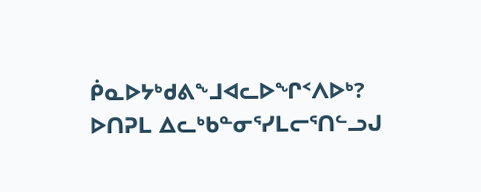ᑮᓇᐅᔭᒃᑯᕕᖕᒧᐊᓚᐅᖏᑉᐱᐅᒃ? ᐅᑎᕈᒪ ᐃᓚᒃᑲᓐᓂᕐᓯᒪᓕᕐᑎᓪᓗᒍ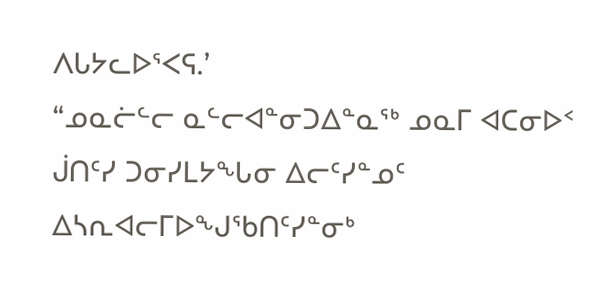ᐱᒐᔭᓚᐅᕐᐸᕋ.’
“ᓄᓇᓖᓪᓕ ᓇᓪᓕᐊᓐᓂᑐᐃᓐᓇᖅ ᓄᓇᒥ ᐊᑕᓂᐅᑉ ᒎᑎᑦᓯ ᑐᓂᓯᒪᔭᖓᓂ ᐃᓕᑦᓯᓐᓄᑦ ᐃᓴᕆᐊᓕᒥᐅᖑᖃᑎᑦᓯᓐᓂᒃ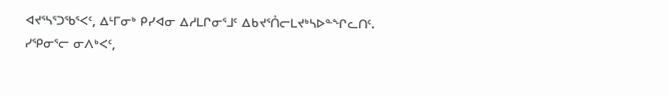ᐊᔪᕐᓴᕐᑐᖃᕐᐸᑦ, ᐃᒻᒥᓂᒃ ᑭᓯᐊᓂ ᐃᓱᒪᒋᓂᕐᒧᑦ ᐃᑲᔪᕐᑍᓕᒪᔪᒃᓴᐅᓐᖏᓚᑎᑦ.
ᓯᕿᓂᕐᓕ ᓂᐱᒃᐸᑦ,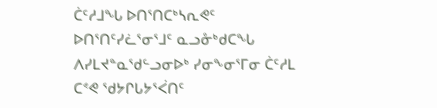ᑖᑦᓱᒧᖓ ᐅᑎᕐᑎᑕᒃᓴᕆᕙᑦ ᐅᑎᕐᑎᑦᓯᓛᕐᓂᕐᒧᑦ ᓇᓗᓁᒃᑯᑕᖓ ᐱᓯᒪᔪᓐᓇᖁᓪᓗᓂᐅᒃ ᓯᓂᖕᓂᕐᒥᓂ ᑖᑦᓱᒪ ᑕᕝᕙ ᖁᔭᒋᒐᔭᕐᐹᑎᑦ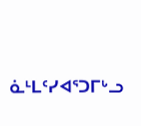ᓈᒻᒪᑦᓯᐊᕐᑐᒥᒡᓗ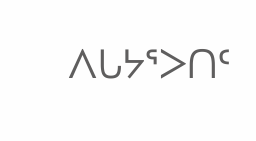ᐱᒐᔭᕐᐳᑎᑦ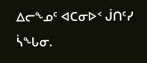ᐃᓕᖕᓄᑦ ᐊᑕᓂᐅᑉ ᒎᑎᑦᓯ ᓵᖓᓂ.